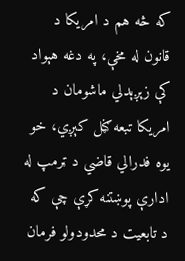که څه هم د امریکا د قانون له مخې، په دغه هېواد کې زېږېدلي ماشومان د امریکا تبعه ګڼل کېږي، خو یوه فدرالي قاضي د ټرمپ له ادارې پوښتنه کړې چې که د تابعیت د محدودولو فرمان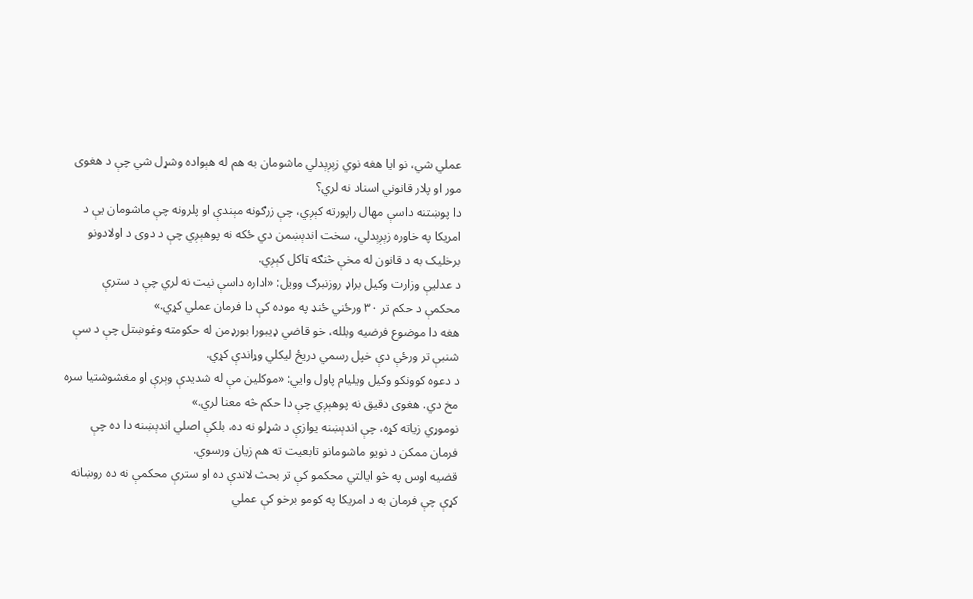عملي شي، نو ایا هغه نوي زېږېدلي ماشومان به هم له هېواده وشړل شي چې د هغوی مور او پلار قانوني اسناد نه لري؟
دا پوښتنه داسې مهال راپورته کېږي، چې زرګونه مېندې او پلرونه چې ماشومان یې د امریکا په خاوره زېږېدلي، سخت اندېښمن دي ځکه نه پوهېږي چې د دوی د اولادونو برخلیک به د قانون له مخې څنګه ټاکل کېږي.
د عدلیې وزارت وکیل براډ روزنبرګ وویل: «اداره داسې نیت نه لري چې د سترې محکمې د حکم تر ۳۰ ورځني ځنډ په موده کې دا فرمان عملي کړي.»
هغه دا موضوع فرضیه وبلله، خو قاضي ډیبورا بورډمن له حکومته وغوښتل چې د سې شنبې تر ورځې دې خپل رسمي دریځ لیکلي وړاندې کړي.
د دعوه کوونکو وکیل ویلیام پاول وایي: «موکلین مې له شدیدې وېرې او مغشوشتیا سره مخ دي. هغوی دقیق نه پوهېږي چې دا حکم څه معنا لري.»
نوموړي زیاته کړه، چې اندېښنه یوازې د شړلو نه ده، بلکې اصلي اندېښنه دا ده چې فرمان ممکن د نویو ماشومانو تابعیت ته هم زیان ورسوي.
قضیه اوس په څو ایالتي محکمو کې تر بحث لاندې ده او سترې محکمې نه ده روښانه کړې چې فرمان به د امریکا په کومو برخو کې عملي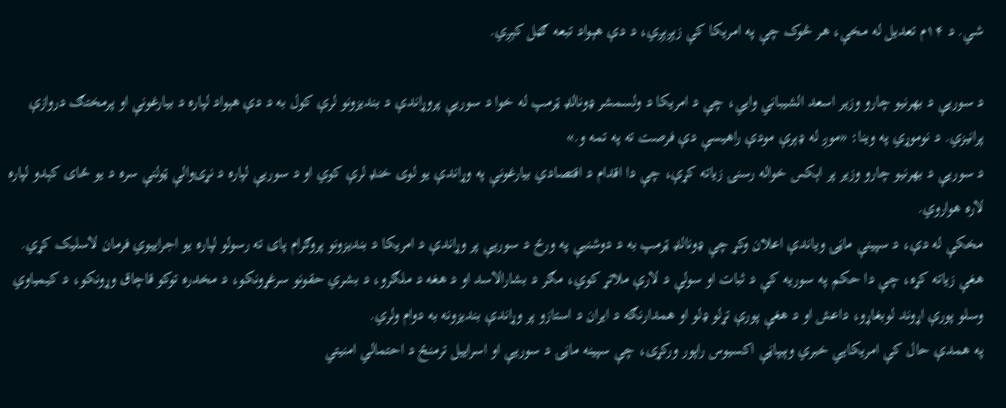شي. د ۱۴م تعدیل له مخې، هر څوک چې په امریکا کې زېږېږي، د دې هېواد تبعه ګڼل کېږي.

د سوریې د بهرنیو چارو وزیر اسعد الشیباني وایي، چې د امریکا د ولسمشر ډونالډ ټرمپ له خوا د سوریې پروړاندې د بندیزونو لرې کول به د دې هېواد لپاره د بیارغونې او پرمختګ دروازې پرانیزي. د نوموړي په وینا: «موږ له ډېرې مودې راهیسې دې فرصت ته په تمه و.»
د سوریې د بهرنیو چارو وزیر پر اېکس خواله رسنۍ زیاته کړې، چې دا اقدام د اقتصادي بیارغونې په وړاندې یو لوی خنډ لرې کوي او د سوریې لپاره د نړۍوالې ټولنې سره د یو ځای کېدو لپاره لاره هواروي.
مخکې له دې، د سپینې ماڼۍ ویاندې اعلان وکړ چې ډونالډ ټرمپ به د دوشنبې په ورځ د سوریې پر وړاندې د امریکا د بندیزونو پروګرام پای ته رسولو لپاره یو اجراییوي فرمان لاسلیک کړي.
هغې زیاته کړه، چې دا حکم په سوریه کې د ثبات او سولې د لارې ملاتړ کوي، مګر د بشارالاسد او د هغه د ملګرو، د بشري حقونو سرغړونکو، د مخدره توکو قاچاق وړونکو، د کیمیاوي وسلو پورې اړوند لوبغاړو، داعش او د هغې پورې تړلو ډلو او همدارنګه د ایران د استازو پر وړاندې بندیزونه به دوام ولري.
په همدې حال کې امریکايي خبري وېبپاڼې اکسیوس راپور ورکړی، چې سپینه ماڼۍ د سوریې او اسراییل ترمنځ د احتمالي امنیتي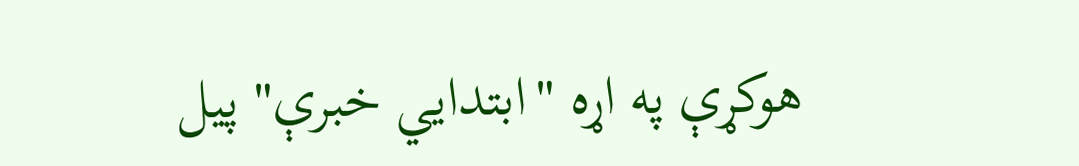هوکړې په اړه "ابتدایي خبرې" پیل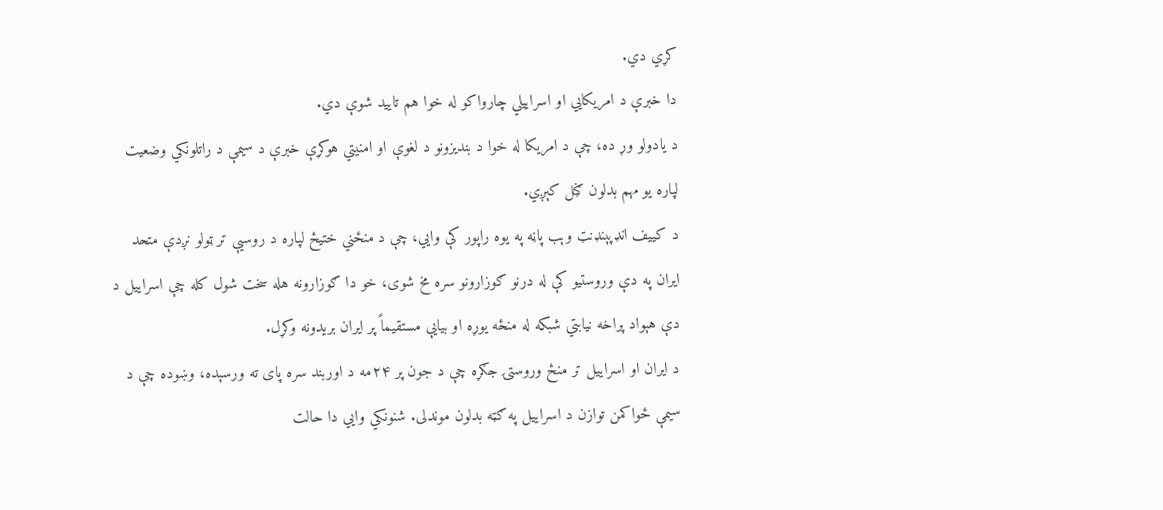کړي دي.
دا خبرې د امریکایي او اسراییلي چارواکو له خوا هم تایید شوې دي.
د یادولو وړ ده، چې د امریکا له خوا د بندیزونو د لغوې او امنیتي هوکړې خبرې د سیمې د راتلونکي وضعیت لپاره یو مهم بدلون ګڼل کېږي.
د کییف انډپېنډنټ وېب پاڼه په یوه راپور کې وایي، چې د منځني ختیځ لپاره د روسیې تر ټولو نږدې متحد ایران په دې وروستیو کې له درنو ګوزارونو سره مخ شوی، خو دا ګوزارونه هله سخت شول کله چې اسراییل د دې هېواد پراخه نیابتي شبکه له منځه یوړه او بیایې مستقیماً پر ایران بریدونه وکړل.
د ایران او اسراییل تر منځ وروستۍ جګړه چې د جون پر ۲۴مه د اوربند سره پای ته ورسېده، وښوده چې د سیمې ځواکمن توازن د اسراییل په ګټه بدلون موندلی. شنونکي وایي دا حالت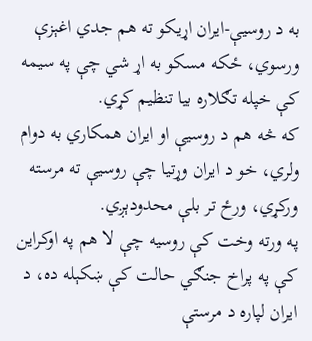به د روسیې-ایران اړیکو ته هم جدي اغېزې ورسوي، ځکه مسکو به اړ شي چې په سیمه کې خپله تګلاره بیا تنظیم کړي.
که څه هم د روسیې او ایران همکاري به دوام ولري، خو د ایران وړتیا چې روسیې ته مرسته ورکړي، ورځ تر بلې محدودېږي.
په ورته وخت کې روسیه چې لا هم په اوکراین کې په پراخ جنګي حالت کې ښکېله ده، د ایران لپاره د مرستې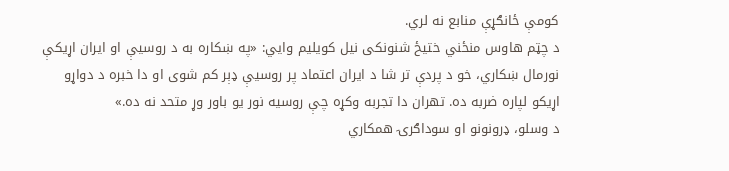کومې ځانګړې منابع نه لري.
د چټم هاوس منځني ختیځ شنونکی نیل کویلیم وایي: «په ښکاره به د روسیې او ایران اړیکې نورمال ښکاري، خو د پردې تر شا د ایران اعتماد پر روسیې ډېر کم شوی او دا خبره د دواړو اړیکو لپاره ضربه ده. تهران دا تجربه وکړه چې روسیه نور یو باور وړ متحد نه ده.»
د وسلو، ډرونونو او سوداګرۍ همکاري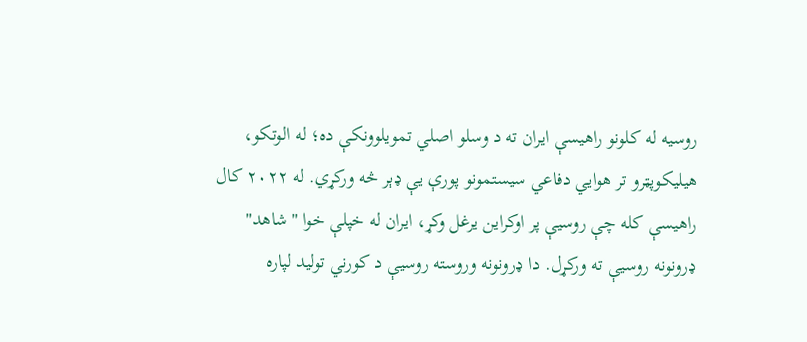روسیه له کلونو راهیسې ایران ته د وسلو اصلي تمویلوونکې ده؛ له الوتکو، هیلیکوپټرو تر هوايي دفاعي سیستمونو پورې یې ډېر څه ورکړي. له ۲۰۲۲ کال راهیسې کله چې روسیې پر اوکراین یرغل وکړ، ایران له خپلې خوا "شاهد" ډرونونه روسیې ته ورکړل. دا ډرونونه وروسته روسیې د کورني تولید لپاره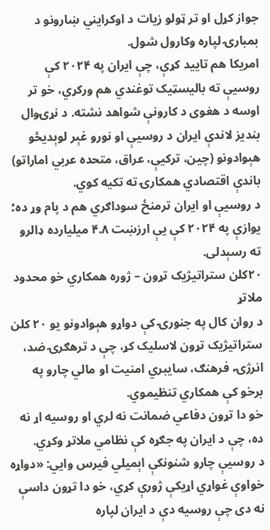جواز کړل او تر ټولو زیات د اوکرایني ښارونو د بمبارۍ لپاره وکارول شول.
امریکا هم تایید کړې، چې ایران په ۲۰۲۴ کې روسیې ته بالیسټیک توغندي هم ورکړي، خو تر اوسه د هغوی د کارونې شواهد نشته. د نړۍوال بندیز لاندې ایران د روسیې او نورو غېر لوېدیځو هېوادونو (چین، ترکیې، عراق، متحده عربي اماراتو) باندې اقتصادي همکارۍ ته تکیه کوي.
د روسیې او ایران ترمنځ سوداګري هم د پام وړ ده؛ یوازې په ۲۰۲۴ کې یې ارزښت ۴.۸ میلیارده ډالرو ته رسېدلی.
۲۰کلن ستراتیژیک تړون – ژوره همکاري خو محدود ملاتړ
د روان کال په جنورۍ کې دواړو هېوادونو یو ۲۰ کلن ستراتیژیک تړون لاسلیک کړ، چې د ترهګرۍ ضد، انرژۍ، فرهنګ، سایبري امنیت او مالي چارو په برخو کې همکاري تنظیموي.
خو دا تړون دفاعي ضمانت نه لري او روسیه اړ نه ده، چې د ایران په جګړه کې نظامي ملاتړ وکړي.
د روسیې چارو شنونکې اېمیلي فیرس وایي: «دواړه خواوې غواړي اړیکې ژورې کړي، خو دا تړون داسې نه دی چې روسیه دې د ایران لپاره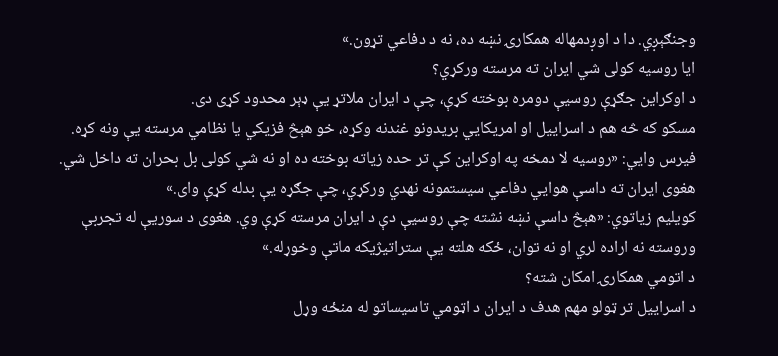وجنګېږي. دا د اوږدمهاله همکارۍ نښه ده، نه د دفاعي تړون.»
ایا روسیه کولی شي ایران ته مرسته ورکړي؟
د اوکراین جګړې روسیې دومره بوخته کړې، چې د ایران ملاتړ یې ډېر محدود کړی دی.
مسکو که څه هم د اسراییل او امریکايي بریدونو غندنه وکړه، خو هېڅ فزیکي یا نظامي مرسته یې ونه کړه.
فیرس وایي: «روسیه لا دمخه په اوکراین کې تر حده زیاته بوخته ده او نه شي کولی بل بحران ته داخل شي. هغوی ایران ته داسې هوايي دفاعي سیستمونه نهدي ورکړي، چې جګړه یې بدله کړې وای.»
کویلیم زیاتوي: «هېڅ داسې نښه نشته چې روسیې دې د ایران مرسته کړې وي. هغوی د سوریې له تجربې وروسته نه اراده لري او نه توان، ځکه هلته یې ستراتیژیکه ماتې وخوړله.»
د اتومي همکارۍ امکان شته؟
د اسراییل تر ټولو مهم هدف د ایران د اټومي تاسیساتو له منځه وړل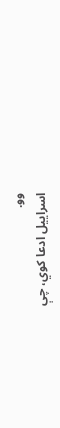وو.
اسراییل ادعا کوي، چې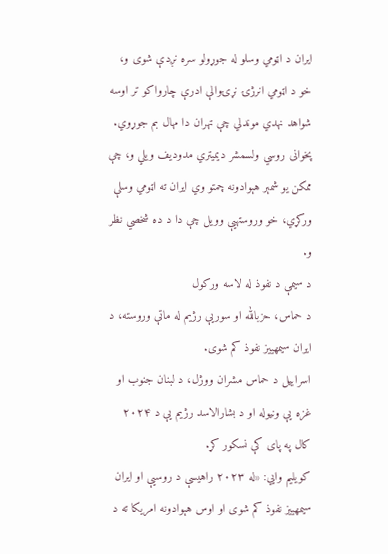ایران د اټومي وسلو له جوړولو سره نږدې شوی و، خو د اټومي انرژۍ نړۍوالې ادرې چارواکو تر اوسه شواهد نهدي موندلي چې تهران دا مهال بم جوړوي.
پخوانی روسي ولسمشر دیمیتري مدودیف ویلي و، چې ممکن یو شمېر هېوادونه چمتو وي ایران ته اټومي وسلې ورکړي، خو وروستهیې وویل چې دا د ده شخصي نظر و.
د سیمې د نفوذ له لاسه ورکول
د حماس، حزبالله او سوریې رژیم له ماتې وروسته، د ایران سیمهییز نفوذ کم شوی.
اسراییل د حماس مشران ووژل، د لبنان جنوب او غزه یې ونیوله او د بشارالاسد رژیم یې د ۲۰۲۴ کال په پای کې نسکور کړ.
کویلیم وایي: «له ۲۰۲۳ راهیسې د روسیې او ایران سیمهییز نفوذ کم شوی او اوس هېوادونه امریکا ته د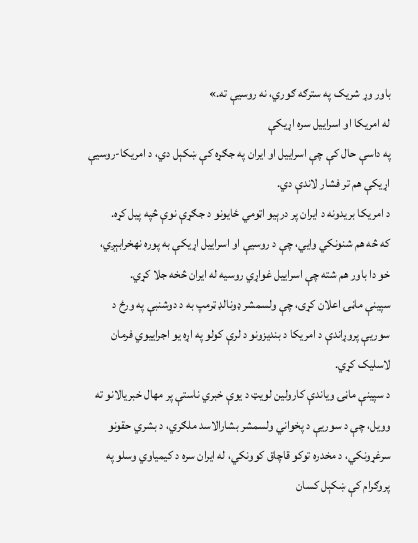باور وړ شریک په سترګه ګوري، نه روسیې ته.»
له امریکا او اسراییل سره اړیکې
په داسې حال کې چې اسراییل او ایران په جګړه کې ښکېل دي، د امریکا-روسیې اړیکې هم تر فشار لاندې دي.
د امریکا بریدونه د ایران پر درېیو اټومي ځایونو د جګړې نوې څپه پیل کړه.
که څه هم شنونکي وايي، چې د روسیې او اسراییل اړیکې به پوره نهخرابېږي، خو دا باور هم شته چې اسراییل غواړي روسیه له ایران څخه جلا کړي.
سپینې ماڼۍ اعلان کړی، چې ولسمشر ډونالډ ټرمپ به د دوشنبې په ورځ د سوریې پروړاندې د امریکا د بندیزونو د لرې کولو په اړه یو اجراییوي فرمان لاسلیک کړي.
د سپینې ماڼۍ ویاندې کارولین لویټ د یوې خبري ناستې پر مهال خبریالانو ته وویل، چې د سوریې د پخواني ولسمشر بشارالاسد ملګري، د بشري حقونو سرغړونکي، د مخدره توکو قاچاق کوونکي، له ایران سره د کیمیاوي وسلو په پروګرام کې ښکېل کسان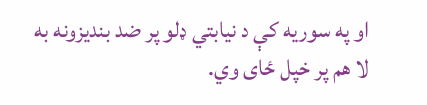او په سوریه کې د نیابتي ډلو پر ضد بندیزونه به لا هم پر خپل ځای وي.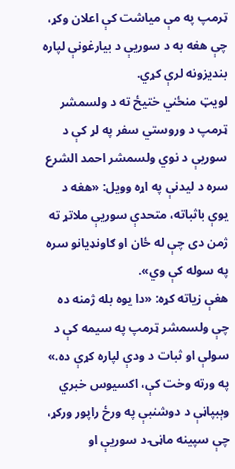ټرمپ په مې میاشت کې اعلان وکړ، چې هغه به د سوریې د بیارغونې لپاره بندیزونه لرې کړي.
لویټ منځني ختیځ ته د ولسمشر ټرمپ د وروستي سفر په لړ کې د سوریې د نوي ولسمشر احمد الشرع سره د لیدنې په اړه وویل: «هغه د یوې باثباته، متحدې سوریې ملاتړ ته ژمن دی چې له ځان او ګاونډیانو سره په سوله کې وي».
هغې زیاته کړه: «دا یوه بله ژمنه ده چې ولسمشر ټرمپ په سیمه کې د سولې او ثبات د ودې لپاره کړې ده.»
په ورته وخت کې، اکسیوس خبري وېبپاڼې د دوشنبې په ورځ راپور ورکړ، چې سپینه ماڼۍ د سوریې او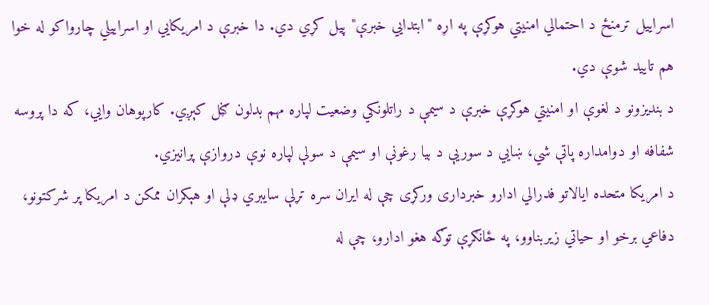اسراییل ترمنځ د احتمالي امنیتي هوکړې په اړه "ابتدایي خبرې" پیل کړي دي. دا خبرې د امریکایي او اسراییلي چارواکو له خوا هم تایید شوې دي.
د بندیزونو د لغوې او امنیتي هوکړې خبرې د سیمې د راتلونکي وضعیت لپاره مهم بدلون ګڼل کېږي. کارپوهان وایي، که دا پروسه شفافه او دوامداره پاتې شي، ښايي د سوریې د بیا رغونې او سیمې د سولې لپاره نوې دروازې پرانیزي.
د امریکا متحده ایالاتو فدرالي ادارو خبرداری ورکړی چې له ایران سره تړلې سایبري ډلې او هېکران ممکن د امریکا پر شرکتونو، دفاعي برخو او حیاتي زیربناوو، په ځانګړې توګه هغو ادارو، چې له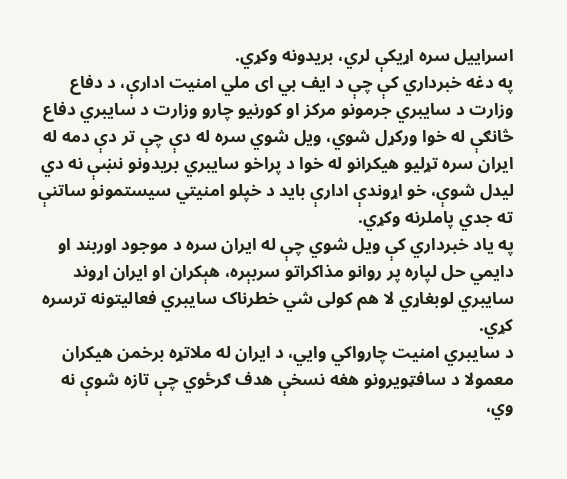اسراییل سره اړیکې لري، بریدونه وکړي.
په دغه خبرداري کې چې د ایف بي ای ملي امنیت ادارې، د دفاع وزارت د سایبري جرمونو مرکز او کورنیو چارو وزارت د سایبري دفاع څانګې له خوا ورکړل شوي، ویل شوي سره له دې چې تر دې دمه له ایران سره تړليو هیکرانو له خوا د پراخو سایبري بریدونو نښې نه دي لیدل شوې، خو اړوندې ادارې باید د خپلو امنیتي سیستمونو ساتنې ته جدي پاملرنه وکړي.
په یاد خبرداري کې ویل شوي چې له ایران سره د موجود اوربند او دایمي حل لپاره پر روانو مذاکراتو سربېره، هېکران او ایران اړوند سایبري لوبغاړي لا هم کولی شي خطرناک سایبري فعالیتونه ترسره کړي.
د سایبري امنیت چارواکي وايي، د ایران له ملاتړه برخمن هیکران معمولا د سافټویرونو هغه نسخې هدف ګرځوي چې تازه شوې نه وي،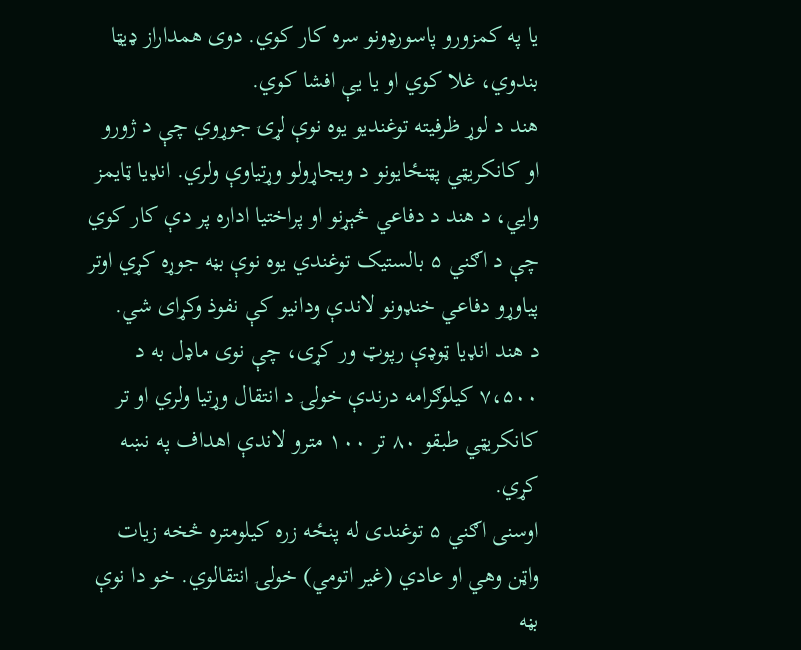یا په کمزورو پاسورډونو سره کار کوي. دوی همداراز ډیټا بندوي، غلا کوي او یا یې افشا کوي.
هند د لوړ ظرفیته توغندیو یوه نوې لړۍ جوړوي چې د ژورو او کانکریټي پټنځایونو د ویجاړولو وړتیاوې ولري. انډیا ټایمز وايي، د هند د دفاعي څېړنو او پراختیا اداره پر دې کار کوي چې د اګني ۵ بالستیک توغندي یوه نوې بڼه جوړه کړي اوتر پیاوړو دفاعي خنډونو لاندې ودانیو کې نفوذ وکړای شي.
د هند انډیا ټوډې رپوټ ور کړی، چې نوی ماډل به د ۷،۵۰۰ کیلوګرامه درندې خولۍ د انتقال وړتیا ولري او تر کانکریټي طبقو ۸۰ تر ۱۰۰ مترو لاندې اهداف په نښه کړي.
اوسنی اګني ۵ توغندی له پنځه زره کیلومتره څخه زیات واټن وهي او عادي (غیر اتومي) خولۍ انتقالوي. خو دا نوې بڼه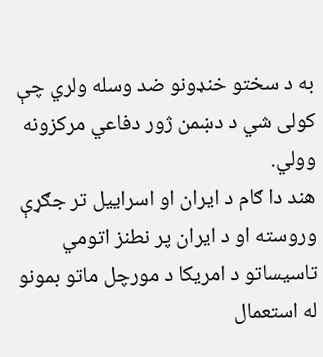به د سختو خنډونو ضد وسله ولري چې کولی شي د دښمن ژور دفاعي مرکزونه وولي.
هند دا ګام د ایران او اسراییل تر جګړې وروسته او د ایران پر نطنز اتومي تاسیساتو د امریکا د مورچل ماتو بمونو له استعمال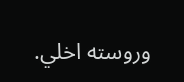وروسته اخلي.